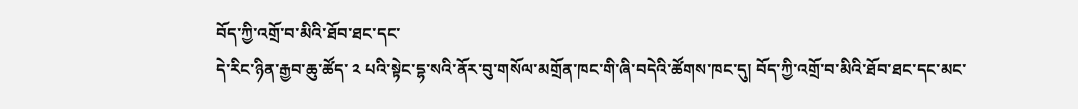བོད་ཀྱི་འགྲོ་བ་མིའི་ཐོབ་ཐང་དང་
དེ་རིང་ཉིན་རྒྱབ་ཆུ་ཚོད་ ༢ པའི་སྟེང་དྷ་སའི་ནོར་བུ་གསོལ་མགྲོན་ཁང་གི་ཞི་བདེའི་ཚོགས་ཁང་དུ། བོད་ཀྱི་འགྲོ་བ་མིའི་ཐོབ་ཐང་དང་མང་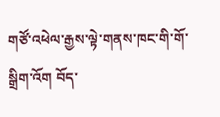གཙོ་འཕེལ་རྒྱས་ལྟེ་གནས་ཁང་གི་གོ་སྒྲིག་འོག བོད་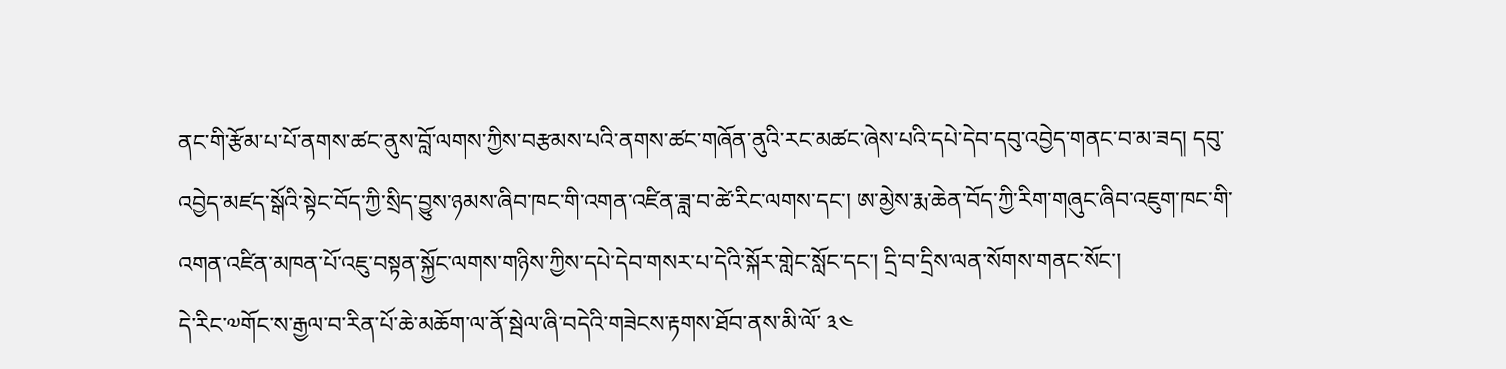ནང་གི་རྩོམ་པ་པོ་ནགས་ཚང་ནུས་བློ་ལགས་ཀྱིས་བརྩམས་པའི་ནགས་ཚང་གཞོན་ནུའི་རང་མཚང་ཞེས་པའི་དཔེ་དེབ་དབུ་འབྱེད་གནང་བ་མ་ཟད། དབུ་འབྱེད་མཛད་སྒོའི་སྟེང་བོད་ཀྱི་སྲིད་བྱུས་ཉམས་ཞིབ་ཁང་གི་འགན་འཛིན་ཟླ་བ་ཚེ་རིང་ལགས་དང་། ཨ་མྱེས་རྨ་ཆེན་བོད་ཀྱི་རིག་གཞུང་ཞིབ་འཇུག་ཁང་གི་འགན་འཛིན་མཁན་པོ་འཇུ་བསྟན་སྐྱོང་ལགས་གཉིས་ཀྱིས་དཔེ་དེབ་གསར་པ་དེའི་སྐོར་གླེང་སློང་དང་། དྲི་བ་དྲིས་ལན་སོགས་གནང་སོང་།
དེ་རིང་༧གོང་ས་རྒྱལ་བ་རིན་པོ་ཆེ་མཆོག་ལ་ནོ་སྦེལ་ཞི་བདེའི་གཟེངས་རྟགས་ཐོབ་ནས་མི་ལོ་ ༣༤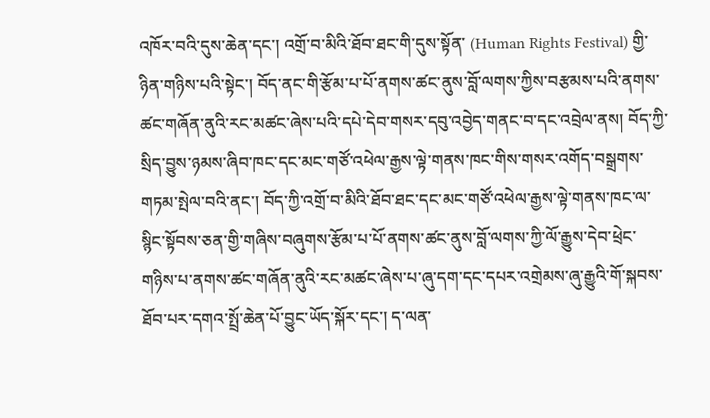འཁོར་བའི་དུས་ཆེན་དང་། འགྲོ་བ་མིའི་ཐོབ་ཐང་གི་དུས་སྟོན་ (Human Rights Festival) གྱི་ཉིན་གཉིས་པའི་སྟེང་། བོད་ནང་གི་རྩོམ་པ་པོ་ནགས་ཚང་ནུས་བློ་ལགས་ཀྱིས་བརྩམས་པའི་ནགས་ཚང་གཞོན་ནུའི་རང་མཚང་ཞེས་པའི་དཔེ་དེབ་གསར་དབུ་འབྱེད་གནང་བ་དང་འབྲེལ་ནས། བོད་ཀྱི་སྲིད་བྱུས་ཉམས་ཞིབ་ཁང་དང་མང་གཙོ་འཕེལ་རྒྱས་ལྟེ་གནས་ཁང་གིས་གསར་འགོད་བསྒྲགས་གཏམ་སྤེལ་བའི་ནང་། བོད་ཀྱི་འགྲོ་བ་མིའི་ཐོབ་ཐང་དང་མང་གཙོ་འཕེལ་རྒྱས་ལྟེ་གནས་ཁང་ལ་སྙིང་སྟོབས་ཅན་གྱི་གཞིས་བཞུགས་རྩོམ་པ་པོ་ནགས་ཚང་ནུས་བློ་ལགས་ཀྱི་ལོ་རྒྱུས་དེབ་ཕྲེང་གཉིས་པ་ནགས་ཚང་གཞོན་ནུའི་རང་མཚང་ཞེས་པ་ཞུ་དག་དང་དཔར་འགྲེམས་ཞུ་རྒྱུའི་གོ་སྐབས་ཐོབ་པར་དགའ་སྤྲོ་ཆེན་པོ་བྱུང་ཡོད་སྐོར་དང་། ད་ལན་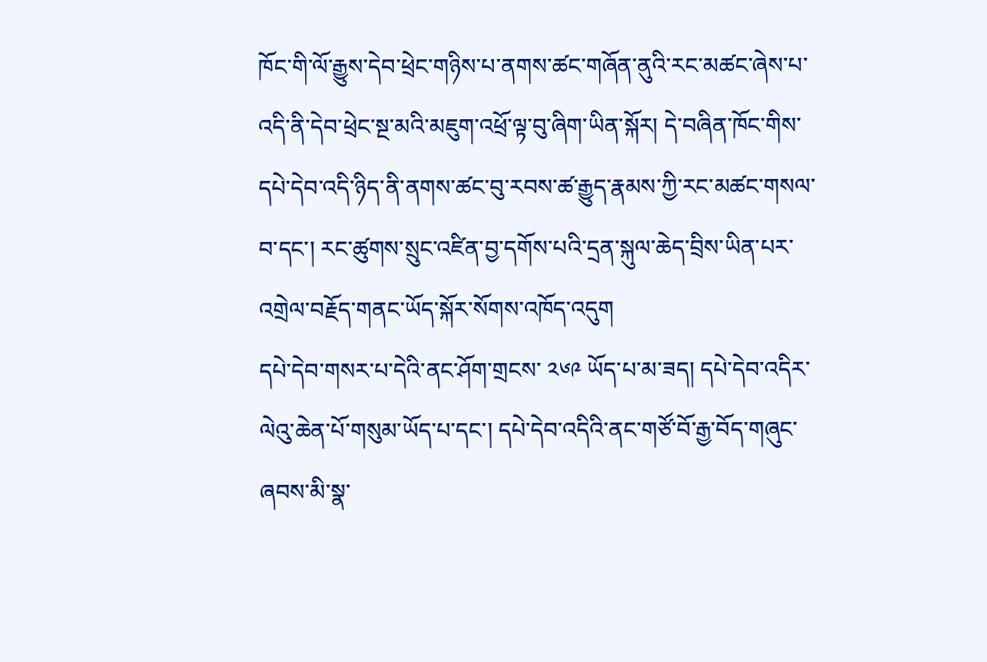ཁོང་གི་ལོ་རྒྱུས་དེབ་ཕྲེང་གཉིས་པ་ནགས་ཚང་གཞོན་ནུའི་རང་མཚང་ཞེས་པ་འདི་ནི་དེབ་ཕྲེང་སྔ་མའི་མཇུག་འཕྲོ་ལྟ་བུ་ཞིག་ཡིན་སྐོར། དེ་བཞིན་ཁོང་གིས་དཔེ་དེབ་འདི་ཉིད་ནི་ནགས་ཚང་བུ་རབས་ཚ་རྒྱུད་རྣམས་ཀྱི་རང་མཚང་གསལ་བ་དང་། རང་ཚུགས་སྲུང་འཛིན་བྱ་དགོས་པའི་དྲན་སྐུལ་ཆེད་བྲིས་ཡིན་པར་འགྲེལ་བརྗོད་གནང་ཡོད་སྐོར་སོགས་འཁོད་འདུག
དཔེ་དེབ་གསར་པ་དེའི་ནང་ཤོག་གྲངས་ ༢༦༩ ཡོད་པ་མ་ཟད། དཔེ་དེབ་འདིར་ལེའུ་ཆེན་པོ་གསུམ་ཡོད་པ་དང་། དཔེ་དེབ་འདིའི་ནང་གཙོ་བོ་རྒྱ་བོད་གཞུང་ཞབས་མི་སྣ་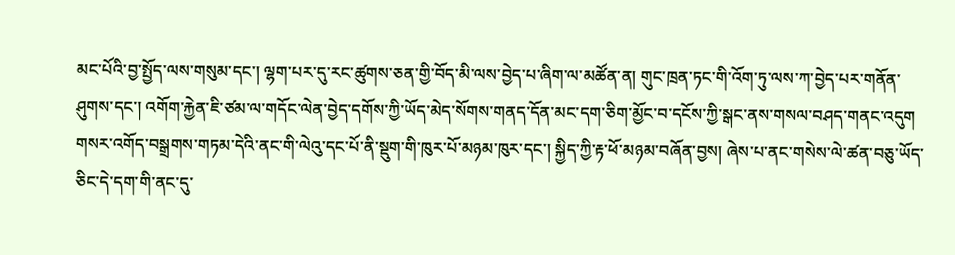མང་པོའི་བྱ་སྤྱོད་ལས་གསུམ་དང་། ལྷག་པར་དུ་རང་ཚུགས་ཅན་གྱི་བོད་མི་ལས་བྱེད་པ་ཞིག་ལ་མཚོན་ན། གུང་ཁྲན་ཏང་གི་འོག་ཏུ་ལས་ཀ་བྱེད་པར་གནོན་ཤུགས་དང་། འགོག་རྐྱེན་ཇི་ཙམ་ལ་གདོང་ལེན་བྱེད་དགོས་ཀྱི་ཡོད་མེད་སོགས་གནད་དོན་མང་དག་ཅིག་མྱོང་བ་དངོས་ཀྱི་སྒང་ནས་གསལ་བཤད་གནང་འདུག
གསར་འགོད་བསྒྲགས་གཏམ་དེའི་ནང་གི་ལེའུ་དང་པོ་ནི་སྡུག་གི་ཁུར་པོ་མཉམ་ཁུར་དང་། སྐྱིད་ཀྱི་རྟ་ཕོ་མཉམ་བཞོན་བྱས། ཞེས་པ་ནང་གསེས་ལེ་ཚན་བཅུ་ཡོད་ཅིང་དེ་དག་གི་ནང་དུ་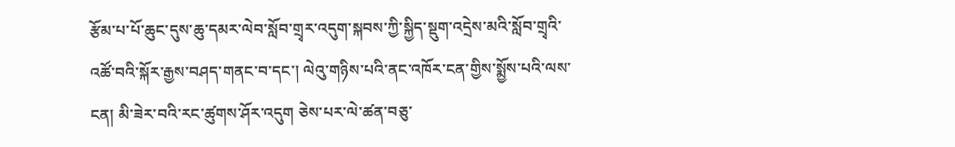རྩོམ་པ་པོ་ཆུང་དུས་ཆུ་དམར་ལེབ་སློབ་གྲྭར་འདུག་སྐབས་ཀྱི་སྐྱིད་སྡུག་འདྲེས་མའི་སློབ་གྲྭའི་འཚོ་བའི་སྐོར་རྒྱས་བཤད་གནང་བ་དང་། ལེའུ་གཉིས་པའི་ནང་འཁོར་ངན་གྱིས་སྨྱོས་པའི་ལས་ངན། མི་ཟེར་བའི་རང་ཚུགས་ཤོར་འདུག ཅེས་པར་ལེ་ཚན་བཅུ་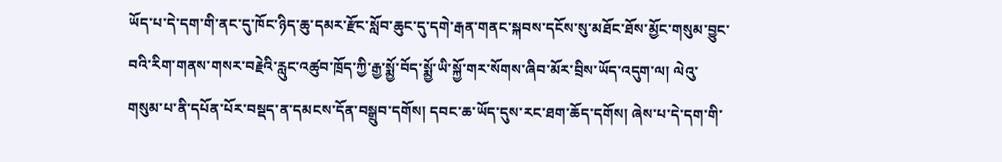ཡོད་པ་དེ་དག་གི་ནང་དུ་ཁོང་ཉིད་ཆུ་དམར་རྫོང་སློབ་ཆུང་དུ་དགེ་རྒན་གནང་སྐབས་དངོས་སུ་མཐོང་ཐོས་མྱོང་གསུམ་བྱུང་བའི་རིག་གནས་གསར་བརྗེའི་རླུང་འཚུབ་ཁྲོད་ཀྱི་རྒྱ་སྨྱོ་བོད་སྨྱོ་ཡི་སྐྱོ་གར་སོགས་ཞིབ་མོར་བྲིས་ཡོད་འདུག་ལ། ལེའུ་གསུམ་པ་ནི་དཔོན་པོར་བསྡད་ན་དམངས་དོན་བསྒྲུབ་དགོས། དབང་ཆ་ཡོད་དུས་རང་ཐག་ཆོད་དགོས། ཞེས་པ་དེ་དག་གི་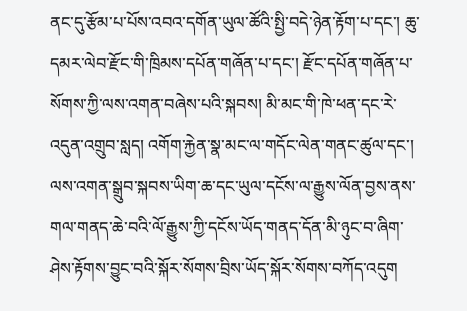ནང་དུ་རྩོམ་པ་པོས་འབའ་དགོན་ཡུལ་ཚོའི་སྤྱི་བདེ་ཉེན་རྟོག་པ་དང་། ཆུ་དམར་ལེབ་རྫོང་གི་ཁྲིམས་དཔོན་གཞོན་པ་དང་། རྫོང་དཔོན་གཞོན་པ་སོགས་ཀྱི་ལས་འགན་བཞེས་པའི་སྐབས། མི་མང་གི་ཁེ་ཕན་དང་རེ་འདུན་འགྲུབ་སླད། འགོག་རྐྱེན་སྣ་མང་ལ་གདོང་ལེན་གནང་ཚུལ་དང་། ལས་འགན་སྒྲུབ་སྐབས་ཡིག་ཆ་དང་ཡུལ་དངོས་ལ་རྒྱུས་ལོན་བྱས་ནས་གལ་གནད་ཆེ་བའི་ལོ་རྒྱུས་ཀྱི་དངོས་ཡོད་གནད་དོན་མི་ཉུང་བ་ཞིག་ཤེས་རྟོགས་བྱུང་བའི་སྐོར་སོགས་བྲིས་ཡོད་སྐོར་སོགས་བཀོད་འདུག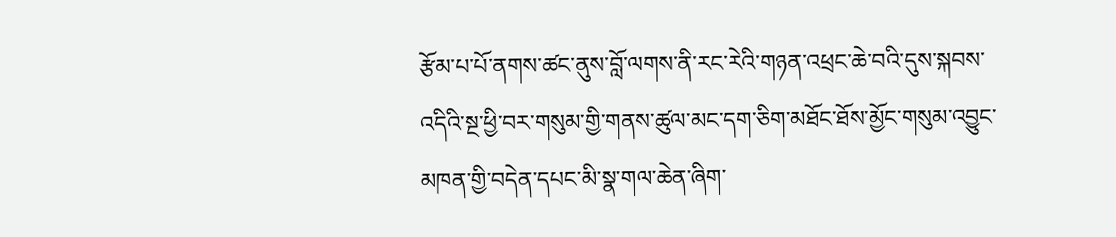རྩོམ་པ་པོ་ནགས་ཚང་ནུས་བློ་ལགས་ནི་རང་རེའི་གཉན་འཕྲང་ཆེ་བའི་དུས་སྐབས་འདིའི་སྔ་ཕྱི་བར་གསུམ་གྱི་གནས་ཚུལ་མང་དག་ཅིག་མཐོང་ཐོས་མྱོང་གསུམ་འབྱུང་མཁན་གྱི་བདེན་དཔང་མི་སྣ་གལ་ཆེན་ཞིག་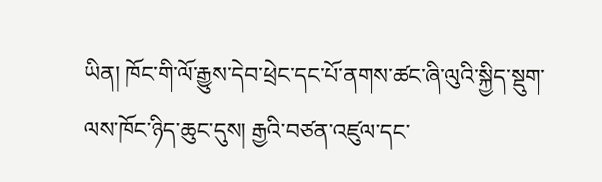ཡིན། ཁོང་གི་ལོ་རྒྱུས་དེབ་ཕྲེང་དང་པོ་ནགས་ཚང་ཞི་ལུའི་སྐྱིད་སྡུག་ལས་ཁོང་ཉིད་ཆུང་དུས། རྒྱའི་བཙན་འཛུལ་དང་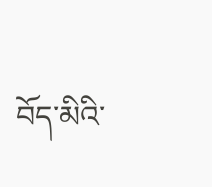བོད་མིའི་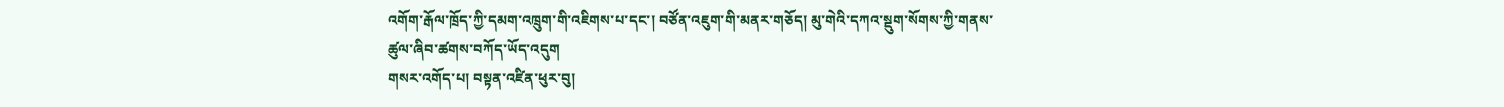འགོག་རྒོལ་ཁྲོད་ཀྱི་དམག་འཁྲུག་གི་འཇིགས་པ་དང་། བཙོན་འཇུག་གི་མནར་གཅོད། མུ་གེའི་དཀའ་སྡུག་སོགས་ཀྱི་གནས་ཚུལ་ཞིབ་ཚགས་བཀོད་ཡོད་འདུག
གསར་འགོད་པ། བསྟན་འཛིན་ཕུར་བུ།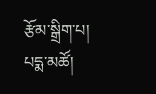རྩོམ་སྒྲིག་པ། པདྨ་མཚོ།